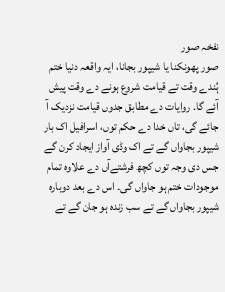نفخہ صور
صور پھونکنا یا شیپور بجانا، ایہ واقعہ دنیا ختم ہُندے وقت تے قیامت شروع ہونے دے وقت پیش آئے گا. روایات دے مطابق جدوں قیامت نزدیک آ جائے گی، تاں خدا دے حکم توں، اسرافیل اک بار شیپور بجاواں گے تے اک وڈی آواز ایجاد کرن گے جس دی وجہ توں کچھ فرشتےآں دے علاوہ تمام موجودات ختم ہو جاواں گی۔ اس دے بعد دوبارہ شیپور بجاواں گے تے سب زندہ ہو جان گے تے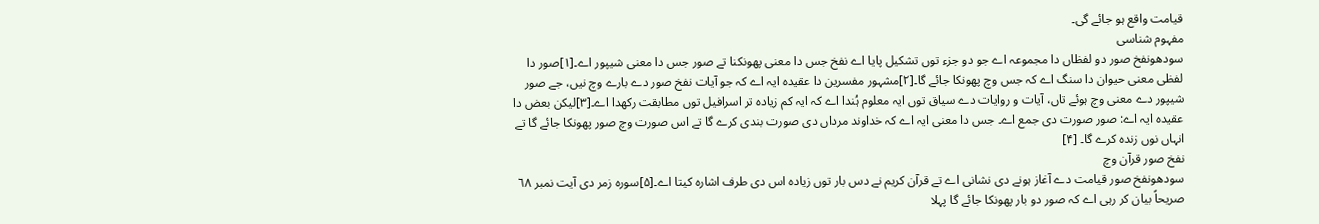قیامت واقع ہو جائے گی۔
مفہوم شناسی
سودھونفخ صور دو لفظاں دا مجموعہ اے جو دو جزء توں تشکیل پایا اے نفخ جس دا معنی پھونکنا تے صور جس دا معنی شیپور اے۔[۱]صور دا لفظی معنی حیوان دا سنگ اے کہ جس وچ پھونکا جائے گا۔[۲]مشہور مفسرین دا عقیدہ ایہ اے کہ جو آیات نفخ صور دے بارے وچ نيں، جے صور شیپور دے معنی وچ ہوئے تاں، آیات و روایات دے سیاق توں ایہ معلوم ہُندا اے کہ ایہ کم زیادہ تر اسرافیل توں مطابقت رکھدا اے۔[۳]لیکن بعض دا عقیدہ ایہ اے: صور صورت دی جمع اے۔ جس دا معنی ایہ اے کہ خداوند مرداں دی صورت بندی کرے گا تے اس صورت وچ صور پھونکا جائے گا تے انہاں نوں زندہ کرے گا۔ [۴]
نفخ صور قرآن وچ
سودھونفخ صور قیامت دے آغاز ہونے دی نشانی اے تے قرآن کریم نے دس بار توں زیادہ اس دی طرف اشارہ کيتا اے۔[۵]سورہ زمر دی آیت نمبر ٦٨ صریحاً بیان کر رہی اے کہ صور دو بار پھونکا جائے گا پہلا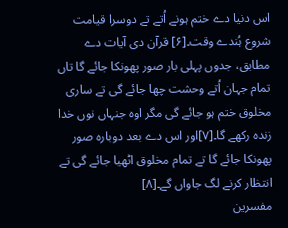اس دنیا دے ختم ہونے اُتے تے دوسرا قیامت شروع ہُندے وقت۔[۶] قرآن دی آیات دے مطابق، جدوں پہلی بار صور پھونکا جائے گا تاں تمام جہان اُتے وحشت چھا جائے گی تے ساری مخلوق ختم ہو جائے گی مگر اوہ جنہاں نوں خدا زندہ رکھے گا۔[۷]اور اس دے بعد دوبارہ صور پھونکا جائے گا تے تمام مخلوق اٹھیا جائے گی تے انتظار کرنے لگ جاواں گے۔[۸]
مفسرین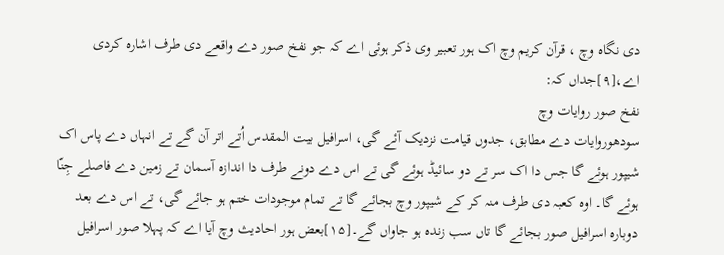دی نگاہ وچ ، قرآن کریم وچ اک ہور تعبیر وی ذکر ہوئی اے کہ جو نفخ صور دے واقعے دی طرف اشارہ کردی اے،[۹]جداں کہ:
نفخ صور روایات وچ
سودھوروایات دے مطابق، جدوں قیامت نزدیک آئے گی، اسرافیل بیت المقدس اُتے اتر آن گے تے انہاں دے پاس اک شیپور ہوئے گا جس دا اک سر تے دو سائیڈ ہوئے گی تے اس دے دونے طرف دا اندازہ آسمان تے زمین دے فاصلے جِنّا ہوئے گا۔ اوہ کعبہ دی طرف منہ کر کے شیپور وچ بجائے گا تے تمام موجودات ختم ہو جائے گی، تے اس دے بعد دوبارہ اسرافیل صور بجائے گا تاں سب زندہ ہو جاواں گے۔[۱۵]بعض ہور احادیث وچ آیا اے کہ پہلا صور اسرافیل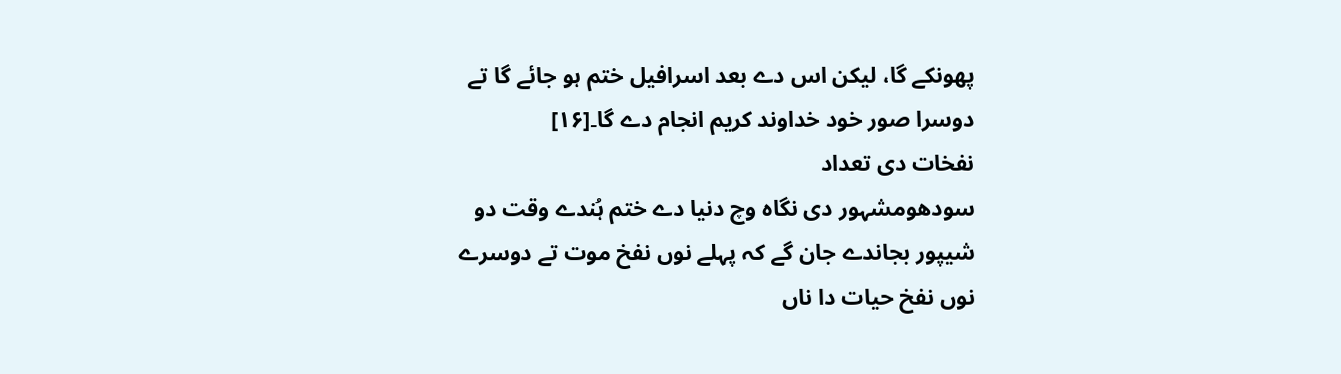پھونکے گا، لیکن اس دے بعد اسرافیل ختم ہو جائے گا تے دوسرا صور خود خداوند کریم انجام دے گا۔[۱۶]
نفخات دی تعداد
سودھومشہور دی نگاہ وچ دنیا دے ختم ہُندے وقت دو شیپور بجاندے جان گے کہ پہلے نوں نفخ موت تے دوسرے نوں نفخ حیات دا ناں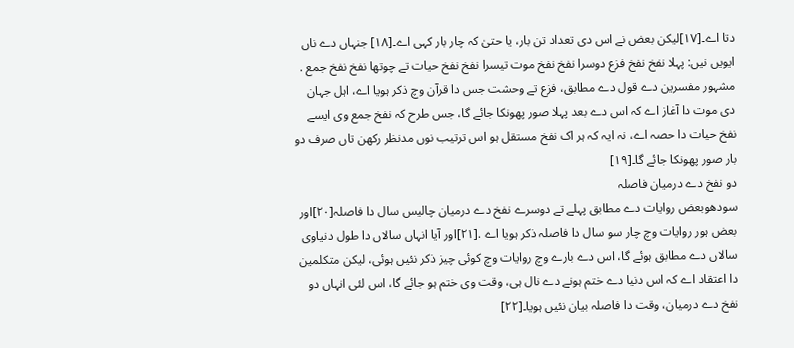دتا اے۔[۱۷]لیکن بعض نے اس دی تعداد تن بار، یا حتیٰ کہ چار بار کہی اے۔[۱۸] جنہاں دے ناں ایويں نيں: پہلا نفخ نفخ فزع دوسرا نفخ نفخ موت تیسرا نفخ نفخ حیات تے چوتھا نفخ نفخ جمع . مشہور مفسرین دے قول دے مطابق، فزع تے وحشت جس دا قرآن وچ ذکر ہويا اے، اہل جہان دی موت دا آغاز اے کہ اس دے بعد پہلا صور پھونکا جائے گا، جس طرح کہ نفخ جمع وی ايسے نفخ حیات دا حصہ اے، نہ ایہ کہ ہر اک نفخ مستقل ہو اس ترتیب نوں مدنظر رکھن تاں صرف دو بار صور پھونکا جائے گا۔[۱۹]
دو نفخ دے درمیان فاصلہ
سودھوبعض روایات دے مطابق پہلے تے دوسرے نفخ دے درمیان چالیس سال دا فاصلہ[۲۰]اور بعض ہور روایات وچ چار سو سال دا فاصلہ ذکر ہويا اے .[۲۱]اور آیا انہاں سالاں دا طول دنیاوی سالاں دے مطابق ہوئے گا، اس دے بارے وچ روایات وچ کوئی چیز ذکر نئيں ہوئی، لیکن متکلمین دا اعتقاد اے کہ اس دنیا دے ختم ہونے دے نال ہی، وقت وی ختم ہو جائے گا، اس لئی انہاں دو نفخ دے درمیان، وقت دا فاصلہ بیان نئيں ہويا۔[۲۲]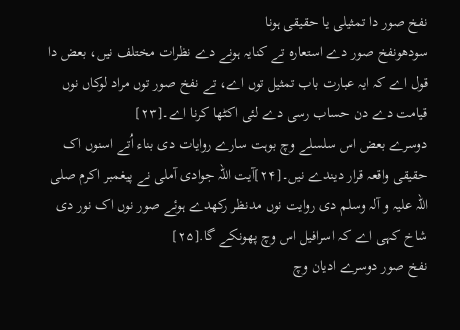نفخ صور دا تمثیلی یا حقیقی ہونا
سودھونفخ صور دے استعارہ تے کنایہ ہونے دے نظرات مختلف نيں، بعض دا قول اے کہ ایہ عبارت باب تمثیل توں اے، تے نفخ صور توں مراد لوکاں نوں قیامت دے دن حساب رسی دے لئی اکٹھا کرنا اے۔[۲۳]
دوسرے بعض اس سلسلے وچ بوہت سارے روایات دی بناء اُتے اسنوں اک حقیقی واقعہ قرار دیندے نيں۔[۲۴]آیت اللہ جوادی آملی نے پیغمبر اکرم صلی اللہ علیہ و آلہ وسلم دی روایت نوں مدنظر رکھدے ہوئے صور نوں اک نور دی شاخ کہی اے کہ اسرافیل اس وچ پھونکے گا.[۲۵]
نفخ صور دوسرے ادیان وچ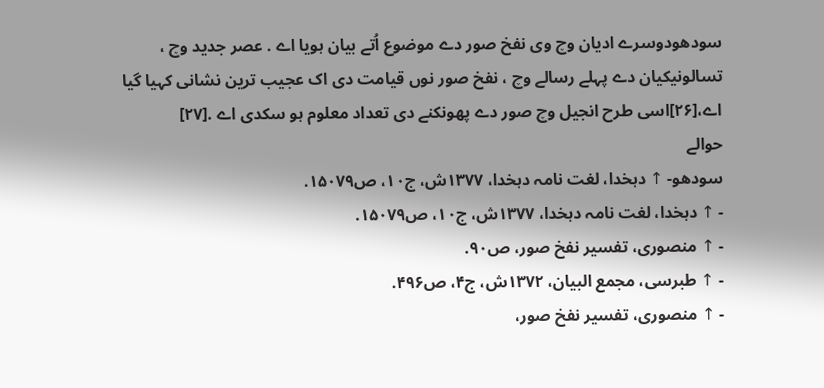سودھودوسرے ادیان وچ وی نفخ صور دے موضوع اُتے بیان ہويا اے . عصر جدید وچ ، تسالونیکیان دے پہلے رسالے وچ ، نفخ صور نوں قیامت دی اک عجیب ترین نشانی کہیا گیا اے،[۲۶]اسی طرح انجیل وچ صور دے پھونکنے دی تعداد معلوم ہو سکدی اے .[۲۷]
حوالے
سودھو- ↑ دہخدا، لغت نامہ دہخدا، ۱۳٧٧ش، ج۱۰، ص۱۵۰٧۹.
- ↑ دہخدا، لغت نامہ دہخدا، ۱۳٧٧ش، ج۱۰، ص۱۵۰٧۹.
- ↑ منصوری، تفسیر نفخ صور، ص۹۰.
- ↑ طبرسی، مجمع البیان، ۱۳٧۲ش، ج۴، ص۴۹۶.
- ↑ منصوری، تفسیر نفخ صور،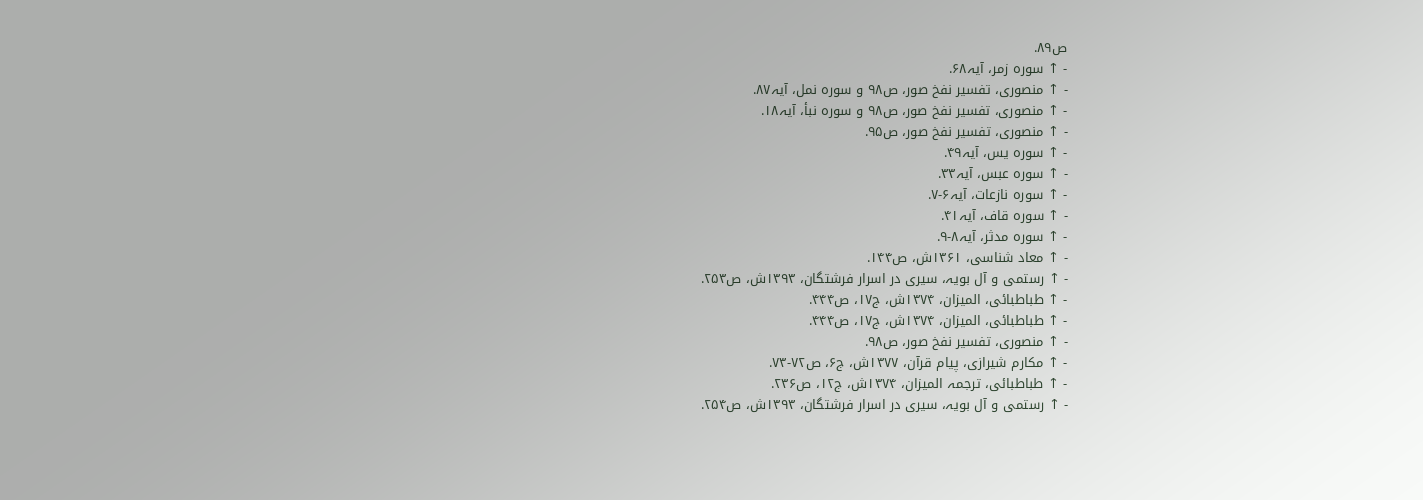ص۸۹.
- ↑ سوره زمر، آیہ۶۸.
- ↑ منصوری، تفسیر نفخ صور، ص۹۸ و سوره نمل، آیہ۸٧.
- ↑ منصوری، تفسیر نفخ صور، ص۹۸ و سوره نبأ، آیہ۱۸.
- ↑ منصوری، تفسیر نفخ صور، ص۹۵.
- ↑ سوره یس، آیہ۴۹.
- ↑ سوره عبس، آیہ۳۳.
- ↑ سوره نازعات، آیہ۶-٧.
- ↑ سوره قاف، آیہ۴۱.
- ↑ سوره مدثر، آیہ۸-۹.
- ↑ معاد شناسی، ۱۳۶۱ش، ص۱۴۴.
- ↑ رستمی و آل بویہ، سیری در اسرار فرشتگان، ۱۳۹۳ش، ص۲۵۳.
- ↑ طباطبائی، المیزان، ۱۳٧۴ش، ج۱٧، ص۴۴۴.
- ↑ طباطبائی، المیزان، ۱۳٧۴ش، ج۱٧، ص۴۴۴.
- ↑ منصوری، تفسیر نفخ صور، ص۹۸.
- ↑ مکارم شیرازی، پیام قرآن، ۱۳٧٧ش، ج۶، ص٧۲-٧۳.
- ↑ طباطبائی، ترجمہ المیزان، ۱۳٧۴ش، ج۱۲، ص۲۳۶.
- ↑ رستمی و آل بویہ، سیری در اسرار فرشتگان، ۱۳۹۳ش، ص۲۵۴.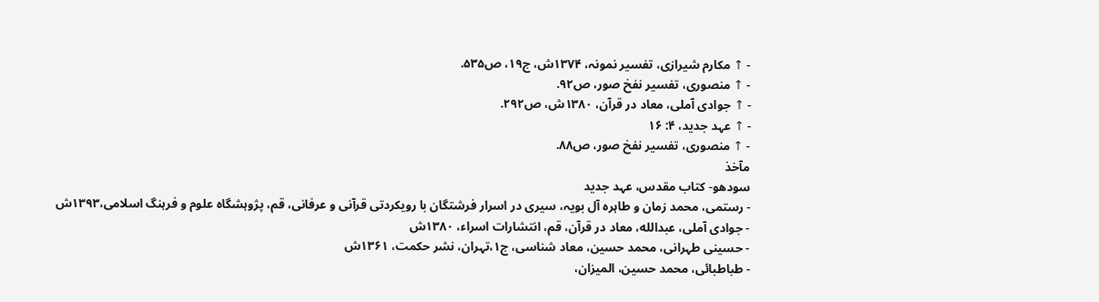- ↑ مکارم شیرازی، تفسیر نمونہ، ۱۳٧۴ش، ج۱۹، ص۵۳۵.
- ↑ منصوری، تفسیر نفخ صور، ص۹۲.
- ↑ جوادی آملی، معاد در قرآن، ۱۳۸۰ش، ص۲۹۲.
- ↑ عہد جدید، ۴: ۱۶
- ↑ منصوری، تفسیر نفخ صور، ص۸۸.
مآخذ
سودھو- کتاب مقدس، عہد جدید
- رستمی، محمد زمان و طاہره آل بویہ، سیری در اسرار فرشتگان با رویکردتی قرآنی و عرفانی، قم، پژوہشگاه علوم و فرہنگ اسلامی،۱۳۹۳ش
- جوادی آملی، عبدالله، معاد در قرآن، قم، انتشارات اسراء، ۱۳۸۰ش
- حسینی طہرانی، محمد حسین، معاد شناسی، ج۱،تہران، نشر حکمت، ۱۳۶۱ش
- طباطبائی، محمد حسین، المیزان،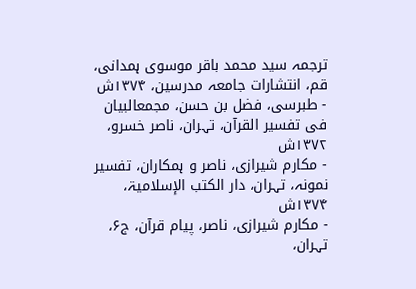ترجمہ سید محمد باقر موسوی ہمدانی، قم، انتشارات جامعہ مدرسین، ۱۳٧۴ش
- طبرسی، فضل بن حسن، مجمعالبیان فی تفسیر القرآن، تہران، ناصر خسرو، ۱۳٧۲ش
- مکارم شیرازی، ناصر و ہمکاران، تفسیر نمونہ، تہران، دار الکتب الإسلامیۃ، ۱۳٧۴ش
- مکارم شیرازی، ناصر، پیام قرآن، ج۶، تہران،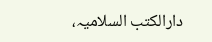دارالکتب السلامیہ،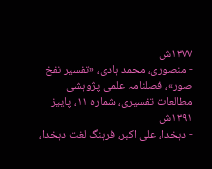۱۳٧٧ش
- منصوری، محمد ہادی، «تفسیر نفخ صور»، فصلنامہ علمی پژوہشی مطالعات تفسیری، شماره ۱۱، پاییز ۱۳۹۱ش
- دہخدا، علی اکبر، فرہنگ لغت دہخدا،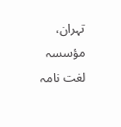تہران، مؤسسہ لغت نامہ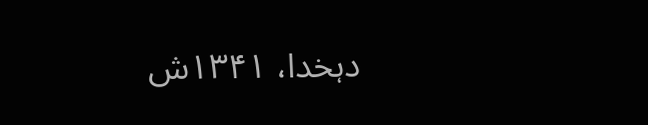دہخدا، ۱۳۴۱ش